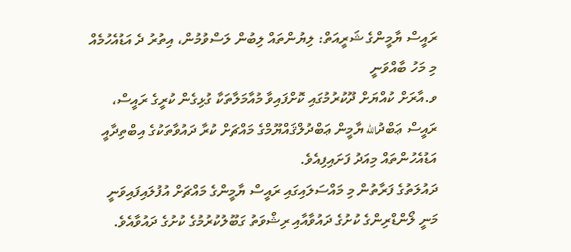ރައީސް ޔާމީންގެ ޝަރީއަތް: ލިޔުންތައް ލިބުން ލަސްވުމުން، އިތުރު ދެ އަޑުއެހުމެއް މި މަހު ބާއްވަނީ
ވ.އާރަށް ކުއްޔަށް ދޫކުރުމުގައި ކޮށްފައިވާ މުއާމަލާތަކާ ގުޅިގެން ކުރީގެ ރައީސް، ރައީސް ޢަބްދުالله ޔާމީން ޢަބްދުލްޤައްޔޫމްގެ މައްޗަށް ކުރާ ދައުވާތަކުގެ އިބްތިދާއީ އަޑުއެހުންތައް މިއަދު ފަށައިފިއެވެ.
ދައުލަތުގެ ފަރާތުން މި މައްސަލައިގައި ރައީސް ޔާމީންގެ މައްޗަށް އުފުލައިފައިވަނީ މަނީ ލޯންޑްރިންގެ ކުށުގެ ދައުވާއާއި ރިޝްވަތު ގަބޫލުކުރުމުގެ ކުށުގެ ދައުވާއެވެ.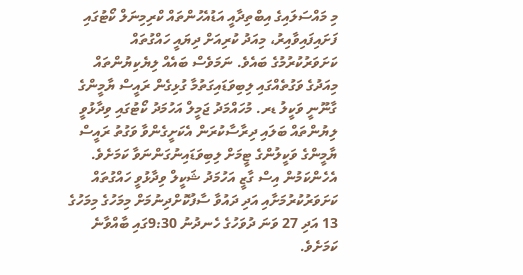މި މައްސަލައިގެ އިބްތިދާއީ އަޑުއެހުންތައް ކްރިމިނަލް ކޯޓުގައި ފަށައިފައިވާއިރު، މިއަދު ކުރިއަށް ދިޔައީ ހައްގުތައް ކަށަވަރުކުރުމުގެ ބައެވެ. ނަމަވެސް ބައެއް ލިޔެކިޔުންތައް މިއަދުގެ ވަގުތެއްގައި ލިބިވަޑައިގަތުމާ ގުޅިގެން ރައީސް ޔާމީންގެ ގާނޫނީ ވަކީލު ޑރ. މުހައްމަދު ޖަމީލް އަހުމަދު ކޯޓުގައި ވިދާޅުވީ ލިޔުންތައް ބަލައި ދިރާސާކުރަން އެކަށީގެންވާ ވަގުތު ރައީސް ޔާމީންގެ ވަކީލުންގެ ޓީމަށް ލިބިވަޑައިނުގަންނަވާ ކަމަށެވެ.
އެހެންކަމުން އިސް ގާޒީ އަހުމަދު ޝަކީލް ވިދާޅުވީ ހައްގުތައް ކަށަވަރުކުރުމަށާއި އަދި ދައުވާ ސާފުކޮށްދިނުމަށް މިމަހުގެ މިމަހުގެ 13 އަދި 27 ވަނަ ދުވަހުގެ ހެނދުނު 9:30ގައި ބާއްވާނެ ކަމަށެވެ.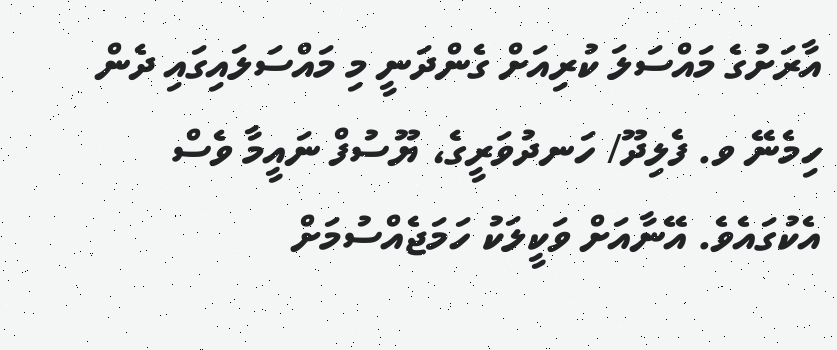އާރަށުގެ މައްސަލަ ކުރިއަށް ގެންދަނީ މި މައްސަލައިގައި ދެން ހިމެނޭ ވ. ފެލިދޫ/ ހަނދުވަރީގެ، ޔޫސުފް ނައީމާ ވެސް އެކުގައެވެ. އޭނާއަށް ވަކީލަކު ހަމަޖެއްސުމަށް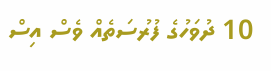10 ދުވަހުގެ ފުރުސަތެއް ވެސް އިސް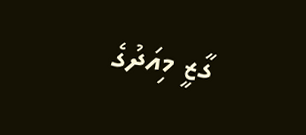ގާޒީ މިއަދުގެ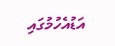އަޑުއެހުމުގައި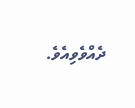ދެއްވެވިއެވެ.